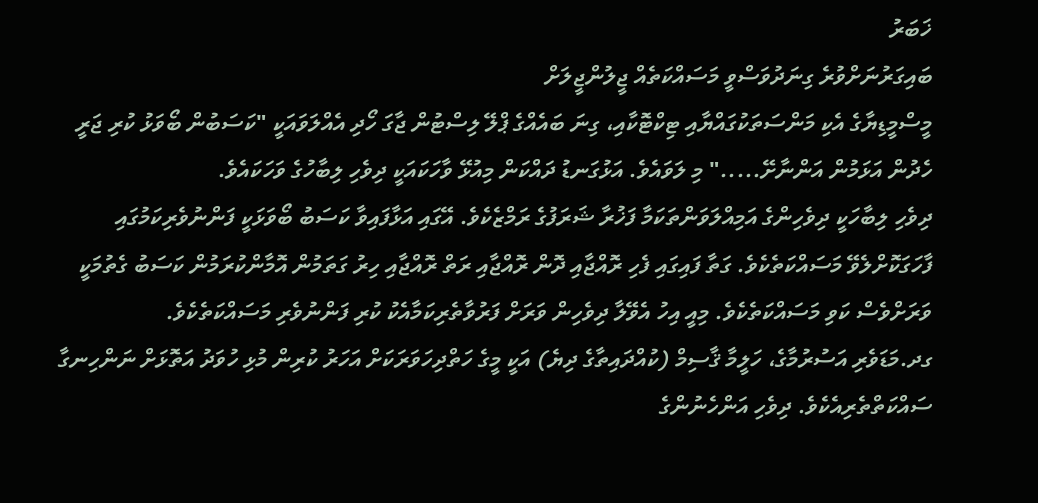ޚަބަރު
ބައިގަރުނަށްވުރެ ގިނަދުވަސްވީ މަސައްކަތެއް ޖީލުންޖީލަށް
މީސްމީޑިޔާގެ އެކި މަންސަތަކުގައްޔާއި ޓިކްޓޮކާއި، ގިނަ ބައެއްގެ ޕްލޭ ލިސްޓުން ޖާގަ ހޯދި އެއްލަވައަކީ "ކަސަބުން ބޯވަޅު ކުރި ޖަރީ ހެދުން އަޅަމުން އަންނާށޭ....." މި ލަވައެވެ. އަޅުގަނޑު ދައްކަން މިއުޅޭ ވާހަކައަކީ ދިވެހި ލިބާހުގެ ވަހަކައެވެ.
ދިވެހި ލިބާހަކީ ދިވެހިންގެ އަމިއްލަވަންތަކަމާ ފަޚުރާ ޝަރަފުގެ ރަމްޒެކެވެ. އޭގައި އަޅާފައިވާ ކަސަބު ބޯވަޅަކީ ފަންނުވެރިކަމުގައި ފާހަގަކޮށްލެވޭ މަސައްކަތެކެވެ. ގަތާ ފައިގައި ފެހި ރޮއްޖާއި ދޮން ރޮއްޖާއި ރަތް ރޮއްޖާއި ހިރު ގަތަމުން އޮމާންކުރަމުން ކަސަބު ގެތުމަކީ ވަރަށްވެސް ކަވި މަސައްކަތެކެވެ. މިއީ އިހު އެވޭލާ ދިވެހިން ވަރަށް ފަރުވާތެރިކަމާއެކު ކުރި ފަންނުވެރި މަސައްކަތެކެވެ.
ގދ.މަޑަވެރި އަސުރުމާގެ، ހަލީމާ ޤާސިމް (ކުއްދައިތާގެ ދިޔެ) އަކީ މީގެ ހަތްދިހަވަރަކަށް އަހަރު ކުރިން މުޅި ހުވަދު އަތޮޅަށް ނަންހިނގާ ސައްކަތްތެރިއެކެވެ. ދިވެހި އަންހެނުންގެ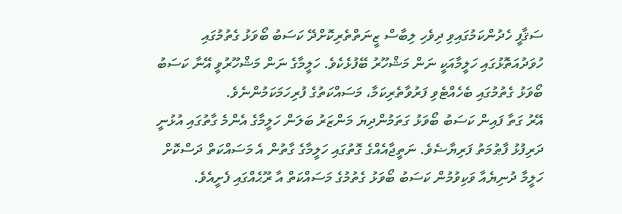ސަޤާފީ ހެދުންކަމުގައިވި ދިވެހި ލިބާސް ޒީނަތްތެރިކޮށްދޭ ކަސަބު ބޯވަޅު ގެތުމުގައި ހުވަދުއަތޮޅުގައި ހަލީމާއަކީ ނަން މަޝްހޫރު ބޭފުޅެކެވެ. ހަލީމާގެ ނަން މަޝްހޫރުވީ އޭނާ ކަސަބު ބޯވަޅު ގެތުމުގައި ބެހެއްޓެވި ފަރުވާތެރިކަމާ، މަސައްކަތުގެ ފުރިހަމަކަމުންނެވެ.
އޭރު ގަތާ ފައިން ކަސަބު ބޯވަޅު ގަތަމުންދިޔަ މަންޒަރު ބަލަން ހަލީމާގެ އެންމެ ގާތުގައި އުޅުނީ ދަރިފުޅު ފާޠުމަތު ފަރިޔާޟެވެ. ނަތީޖާއެއްގެ ގޮތުގައި ހަލީމާގެ ގާތުން އެ މަސައްކަތް ދަސްކޮށް ހަލީމާ ދުނިޔެއާ ވަކިވުމުން ކަސަބު ބޯވަޅު ގެތުމުގެ މަސައްކަތް އާ ރޫޙެއްގައި ފެށީއެވެ.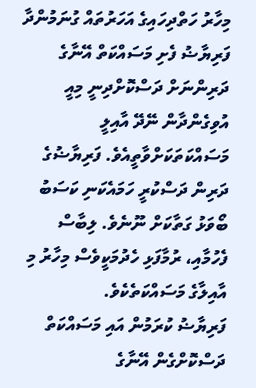މިހާރު ހަތްދިހައިގެ އަހަރުތައް ގުނަމުންދާ ފަރިޔާޟު ފެށި މަސައްކަތް އޭނާގެ ދަރިންނަށް ދަސްކޮށްދިނީ މިއީ އުވިގެންދާން ނޭދޭ އާއިލީ މަސައްކަތަކަށްވާތީއެވެ. ފަރިޔާޟުގެ ދަރިން ދަސްކުރީ ހަމައެކަނި ކަސަބު ބޯވަޅު ގަތާކަށް ނޫނެވެ. ލިބާސް ފެހުމާއި، ރުމާފަޅި ހެދުމަކީވެސް މިހާރު މި އާއިލާގެ މަސައްކަތެކެވެ.
ފަރިޔާޟު ކުރަމުން އައި މަސައްކަތް ދަސްކޮށްގެން އޭނާގެ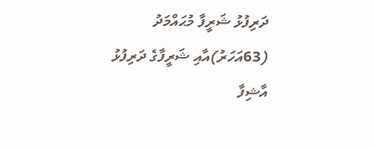ދަރިފުޅު ޝަރީފާ މުޙައްމަދު (63އަހަރު)އާއި ޝަރީފާގެ ދަރިފުޅު އާޝިފާ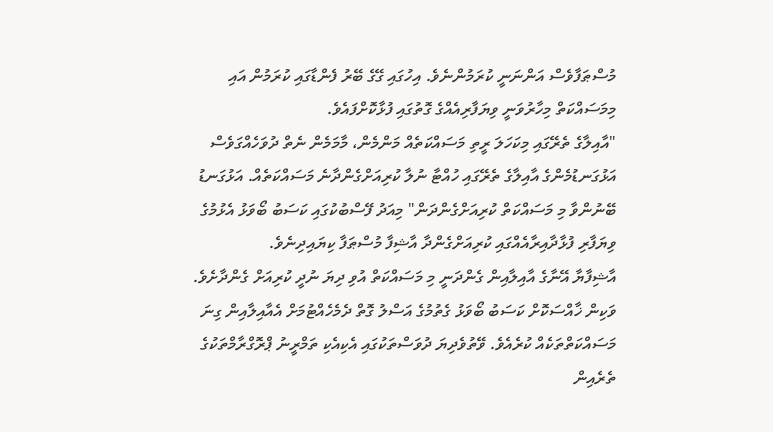މުސްޠަފާވެސް އަންނަނީ ކުރަމުންނެވެ. އިހުގައި ގޭގެ ބޭރު ފެންޑާގައި ކުރަމުން އައި މިމަސައްކަތް މިހާރުވަނީ ވިޔަފާރިއެއްގެ ގޮތުގައި ފުޅާކޮށްފައެވެ.
"އާއިލާގެ ތެރޭގައި މިކަހަލަ ރީތި މަސައްކަތެއް މަންމެން، މާމަމެން ނެތް ދުވަހެއްގަވެސް އަޅުގަނޑުމެންގެ އާއިލާގެ ތެރޭގައި ހުއްޓާ ނުލާ ކުރިއަށްގެންދާނެ މަސައްކަތެއް. އަޅުގަނޑު ބޭނުންވާ މި މަސައްކަތް ކުރިއަށްގެންދަން" މިއަދު ފޭސްބުކުގައި ކަސަބު ބޯވަޅު އެޅުމުގެ ވިޔަފާރި ފުޅާދާއިރާއެއްގައި ކުރިއަށްގެންދާ އާޝިފާ މުސްޠަފާ ކިޔައިދިނެވެ.
އާޝިފާޔާ އޭނާގެ އާއިލާއިން ގެންދަނީ މި މަސައްކަތް އުވި ދިޔަ ނުދީ ކުރިއަށް ގެންދާށެވެ. ވަކިން ޚާއްސަކޮށް ކަސަބު ބޯވަޅު ގެތުމުގެ އަސްލު ގޮތް ދެމެހެއްޓުމަށް އެއާއިލާއިން ގިނަ މަސައްކަތްތަކެއް ކުރެއެވެ. ވޭތުވެދިޔަ ދުވަސްތަކުގައި އެކިއެކި ތަމްރީނު ޕްރޮގްރާމްތަކުގެ ތެރެއިން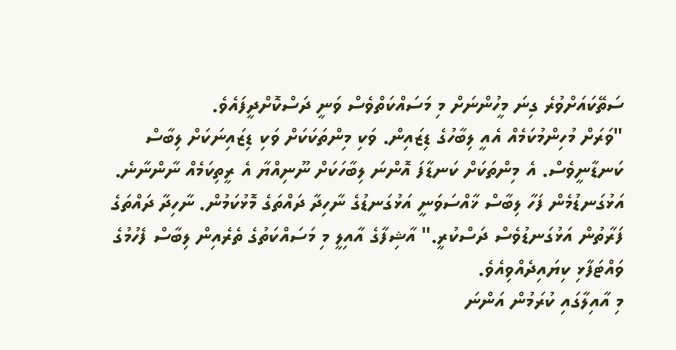ސަތޭކައަށްވުރެ ގިނަ މީހުންނަށް މި މަސައްކަތްވެސް ވަނީ ދަސްކޮށްދީފައެވެ.
"ވަރަށް މުހިންމުކަމެއް އެއީ ލިބާހުގެ ޑިޒައިން. ވަކި މިންތަކަކަށް ވަކި ޑިޒައިނަކަށް ލިބާސް ކަނޑާނީވެސް. އެ މިންތަކަށް ކަނޑާފަ އޮންނަ ލިބާހަކަށް ނޫނިއްޔާ އެ ރީތިކަމެއް ނާންނާނެ. އަޅުގަނޑުމެން ފަހާ ލިބާސް ޚާއްސަވަނީ އަޅުގަނޑުގެ ނާހިދާ ދައްތަގެ މޮޅުކަމުން. ނާހިދާ ދައްތަގެ ފަރާތުން އަޅުގަނޑުވެސް ދަސްކުރީ." އާޝިފާގެ އާއިލީ މި މަސައްކަތުގެ ތެރެއިން ލިބާސް ފެހުމުގެ ވައްޓަފާޅި ކިޔައިދެއްވިއެވެ.
މި އާއިލާގައި ކުރަމުން އަންނަ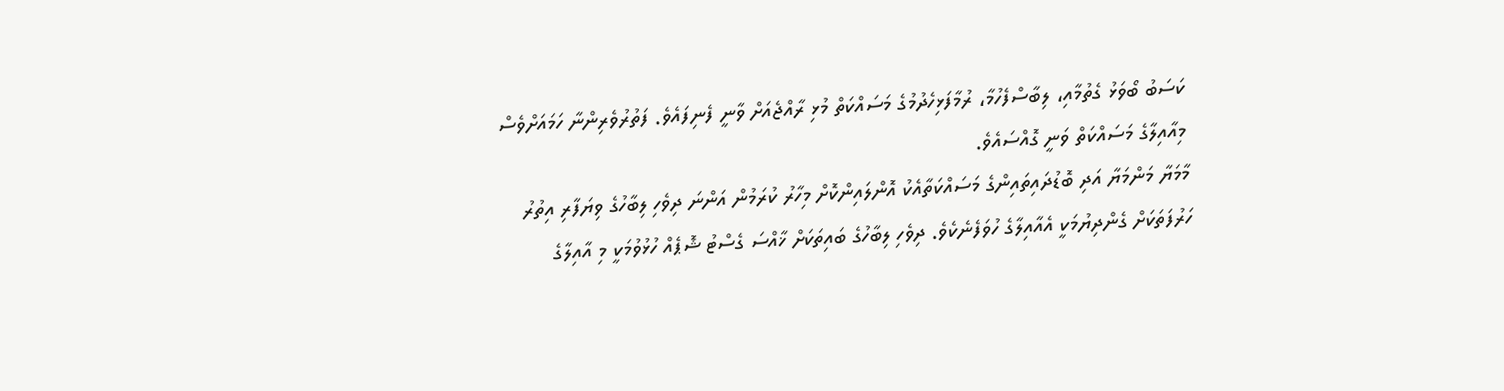ކަސަބު ބޯވަޅު ގެތުމާއި، ލިބާސްފެހުމާ، ރުމާފަޅިހެދުމުގެ މަސައްކަތް މުޅި ރާއްޖެއަށް ވާނީ ފެނިފައެވެ. ފަތުރުވެރިންނާ ހަމައަށްވެސް މިއާއިލާގެ މަސައްކަތް ވަނީ ގޮއްސައެވެ.
މާމަޔާ މަންމަޔާ އަދި ބޮޑުދައިތައިންގެ މަސައްކަތާއެކު އޮންލައިންކޮށް މިހާރު ކުރަމުން އަންނަ ދިވެހި ލިބާހުގެ ވިޔަފާރި އިތުރު ހަރުފަތަކަށް ގެންދިޔުމަކީ އެއާއިލާގެ ހުވަފެނެކެވެ. ދިވެހި ލިބާހުގެ ބައިތަކަށް ޚާއްސަ ގެސްޓު ޝޮޕެއް ހުޅުވުމަކީ މި އާއިލާގެ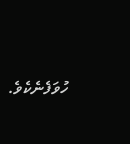ހުވަފެނެކެވެ.